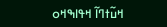ߞߎ߬ߙߣߊ߬ ߞߟߊߒߞߋ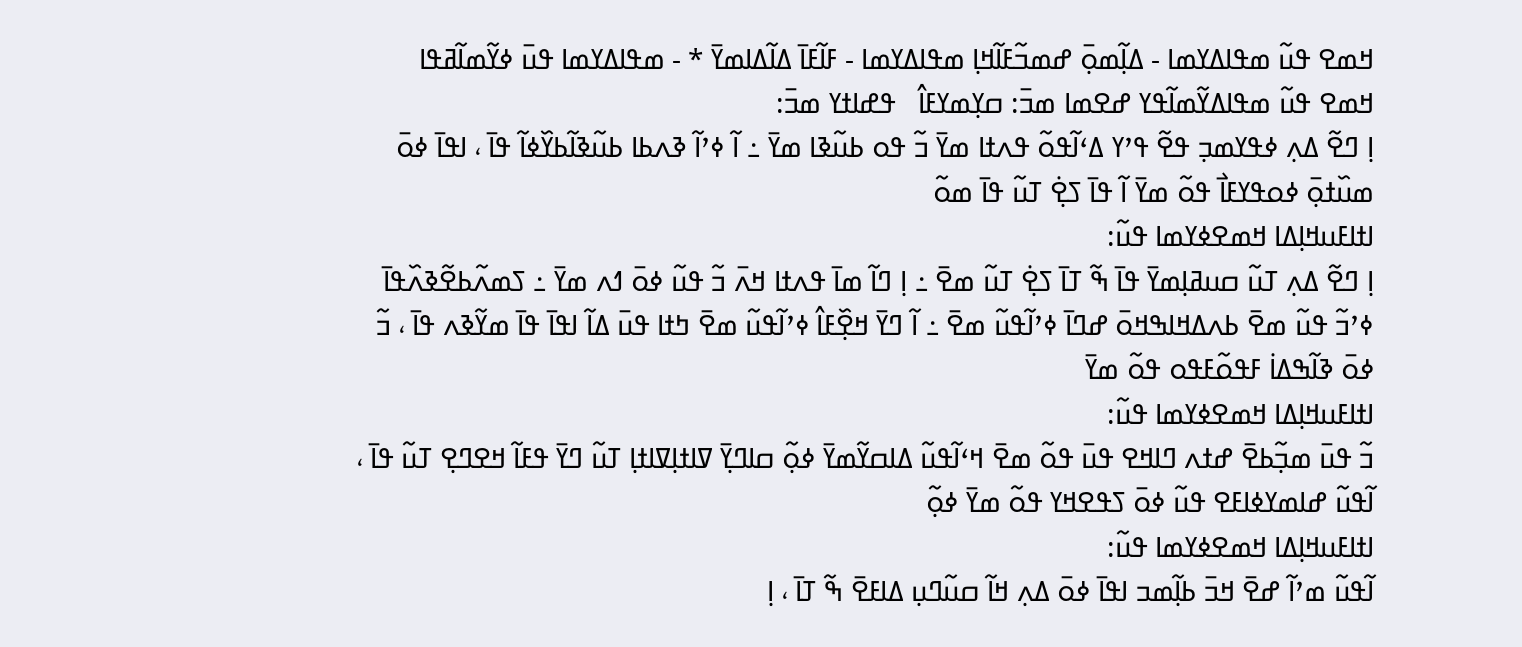ߞߘߐ ߟߎ߬ ߘߟߊߡߌߘߊ - ߡߊ߲߬ߘߋ߲߫ ߝߘߏ߬ߓߊ߬ߞߊ߲ ߘߟߊߡߌߘߊ - ߓߊ߬ߓߊ߫ ߡߊ߬ߡߊߘߌ߫ * - ߘߟߊߡߌߘߊ ߟߎ߫ ߦߌ߬ߘߊ߬ߥߟߊ
ߞߘߐ ߟߎ߬ ߘߟߊߡߌ߬ߘߊ߬ߟߌ ߝߐߘߊ ߘߏ߫: ߛߌ߲ߘߌߓߊ߮   ߟߝߊߙߌ ߘߏ߫:
ߊ߲ ߣߐ߬ ߡߍ߲ ߦߟߌߘߏ߲ ߟߐ߬ ߟߴߌ ߡߵߊ߬ߟߋ߬ ߟߍߙߊ ߘߌ߫ ߏ߬ ߟߋ ߕߎ߬ߢߊ ߘߌ߫ ߸ ߊ߬ ߦߴߊ߬ ߢߍߕߊ ߕߎ߬ߢߊ߬ߕߌ߰ߦߊ߬ ߟߊ߫ ، ߊߟߊ߫ ߦߋ߫ ߘߎ߰ߙߋ߲߫ ߦߋߟߌߓߊ߯ ߟߋ߬ ߘߌ߫ ߊ߬ ߟߊ߫ ߖߐ߲߭ ߠߎ߬ ߟߊ߫ ߘߋ߬
ߊߙߊߓߎߞߊ߲ߡߊ ߞߘߐߦߌߘߊ ߟߎ߬:
ߊ߲ ߣߐ߬ ߡߍ߲ ߠߎ߬ ߛߎߥߊ߲ߘߌ߫ ߟߊ߫ ߒ߬ ߠߊ߫ ߖߐ߲߭ ߠߎ߬ ߘߐ߫ ߸ ߊ߲ ߣߊ߬ ߘߊ߫ ߟߍߙߊ ߞߍ߫ ߏ߬ ߟߎ߬ ߦߋ߫ ߗߍ ߘߌ߫ ߸ ߖߘߍ߬ߕߐ߬ߢߍ߰ߟߊ߫ ߦߴߏ߬ ߟߎ߬ ߘߐ߫ ߕߍߡߞߊߒߞߋ߫ ߝߣߊ߫ ߦߴߊ߬ߟߎ߬ ߘߐ߫ ߸ ߊ߬ ߣߌ߫ ߞߐ߲߰ߓߊ߮ ߦߴߊ߬ߟߎ߬ ߘߐ߫ ߤߙߊ ߟߎ߫ ߡߊ߬ ߊߟߊ߫ ߟߊ߫ ߘߌ߬ߢߍ ߟߊ߫ ، ߏ߬ ߦߋ߫ ߢߊ߬ߒߡߊ߭ ߓߟߋ߬ߓߟߋ ߟߋ߬ ߘߌ߫
ߊߙߊߓߎߞߊ߲ߡߊ ߞߘߐߦߌߘߊ ߟߎ߬:
ߏ߬ ߟߎ߫ ߘߏ߲߬ߕߐ߫ ߝߙߍ ߣߊߞߐ ߟߎ߫ ߟߋ߬ ߘߐ߫ ߞߵߊ߬ߟߎ߬ ߡߊߛߌ߬ߘߌ߫ ߦߋ߲߬ ߛߊߣߌ߲߫ ߜߊߙߊ߲ߜߊߙߊ߲ ߠߎ߬ ߣߌ߫ ߟߓߊ߬ ߞߐߣߐ߲ ߠߎ߬ ߟߊ߫ ، ߊ߬ߟߎ߬ ߝߊߘߌߦߊߓߐ ߟߎ߬ ߦߋ߫ ߖߟߐߞߌ ߟߋ߬ ߘߌ߫ ߦߋ߲߬
ߊߙߊߓߎߞߊ߲ߡߊ ߞߘߐߦߌߘߊ ߟߎ߬:
ߊ߬ߟߎ߬ ߘߴߊ߬ ߝߐ߫ ߞߏ߫ ߕߊ߲߬ߘߏ ߊߟߊ߫ ߦߋ߫ ߡߍ߲ ߞߊ߬ ߛߎ߬ߣߎ߲ ߡߊߓߐ߫ ߒ߬ ߠߊ߫ ، ߊ߲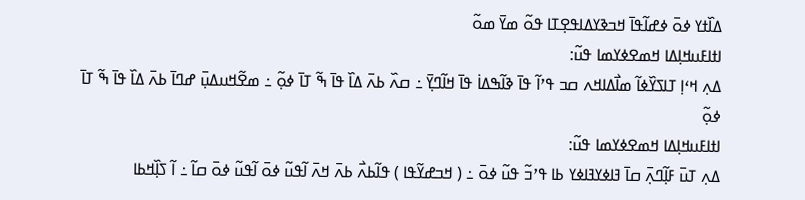ߡߊ߰ߙߌ ߦߋ߫ ߦߝߊ߬ߟߊ߫ ߞߏߢߌߡߊߟߐ߲ߠߊ ߟߋ߬ ߘߌ߫ ߘߋ߬
ߊߙߊߓߎߞߊ߲ߡߊ ߞߘߐߦߌߘߊ ߟߎ߬:
ߡߍ߲ ߞߵߊ߲ ߠߊߖߌ߰ߦߊ߬ ߘߊ߯ߡߊߞߍ ߛߏ ߟߴߊ߬ ߟߊ߫ ߢߊ߬ߒߡߊ߭ ߟߊ߫ ߞߊ߬ߣߌ߲߫ ߸ ߛߍ߰ ߕߍ߫ ߡߊ߰ ߟߊ߫ ߒ߬ ߠߊ߫ ߦߋ߲߬ ߸ ߘߐ߬ߞߎߡߎ߲߫ ߝߣߊ߫ ߕߍ߫ ߡߊ߰ ߟߊ߫ ߒ߬ ߠߊ߫ ߦߋ߲߬
ߊߙߊߓߎߞߊ߲ߡߊ ߞߘߐߦߌߘߊ ߟߎ߬:
ߡߍ߲ ߠߎ߫ ߓߊ߲߬ߣߍ߲߫ ߛߊ߫ ߔߊߦߌߔߊߦߌ ߕߊ ߟߴߏ߬ ߟߎ߬ ߦߋ߫ ߸ ( ߞߏߝߌ߬ߟߊ ) ߟߊ߬ߕߍ߯ ߕߍ߫ ߞߍ߫ ߊ߬ߟߎ߬ ߦߋ߫ ߊ߬ߟߎ߬ ߦߋ߫ ߛߊ߬ ߸ ߊ߬ ߖߊ߲߰ߞߕߊ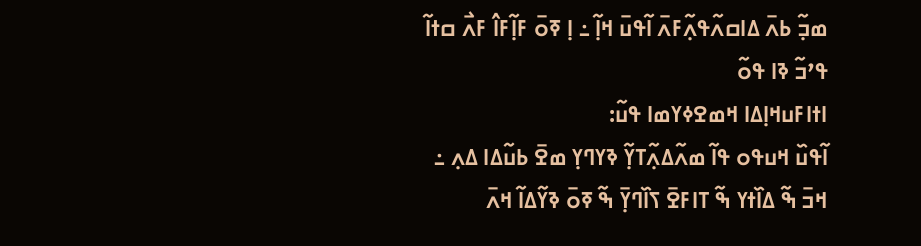ߘߏ߲߬ ߕߍ߫ ߡߊߛߍ߬ߟߍ߲߬ߓߍ߫ ߊ߬ߟߎ߫ ߞߊ߲߬ ߸ ߊ߲ ߧߋ߫ ߓߊ߲߬ߓߊ߮ ߓߍ߯ ߛߙߊ߬ ߟߴߏ߬ ߢߊ ߟߋ߬
ߊߙߊߓߎߞߊ߲ߡߊ ߞߘߐߦߌߘߊ ߟߎ߬:
ߊ߬ߟߎ߰ ߞߎߟߋ ߟߊ߬ ߘߍ߬ߡߍ߲߬ߠߌ߲߬ ߢߌߣߌ߲ ߘߐ߫ ߕߎ߬ߡߊ ߡߍ߲ ߸ ߞߏ߫ ߒ߬ ߡߊ߰ߙߌ ߒ߬ ߠߊߓߐ߫ ߖߊ߰ߣߌ߲߫ ߒ߬ ߧߋ߫ ߢߌ߬ߡߊ߬ ߞߍ߫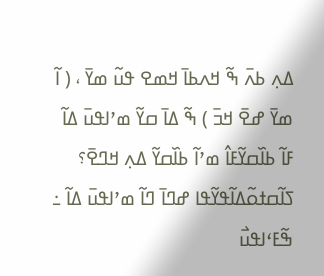ߡߍ߲ ߕߍ߫ ߒ߬ ߞߍߕߊ߫ ߞߘߐ ߟߎ߬ ߘߌ߫ ، ( ߊ߬ ߘߌ߫ ߝߐ߫ ߞߏ߫ ) ߒ߬ ߡߊ߫ ߛߌ߬ ߘߴߊߟߎ߫ ߡߊ߬ ߓߊ߬ ߕߊ߰ߛߌ߬ߓߊ߮ ߘߴߊ߬ ߕߊ߰ߛߌ߬ ߡߍ߲ ߞߣߐ߫؟ ߖߊ߬ߛߙߋ߬ߡߊ߬ߟߌ߬ߟߊ ߝߣߊ߫ ߣߊ߬ ߘߴߊߟߎ߫ ߡߊ߬ ߸ ߒ߬ߓߵߊߟߎ߯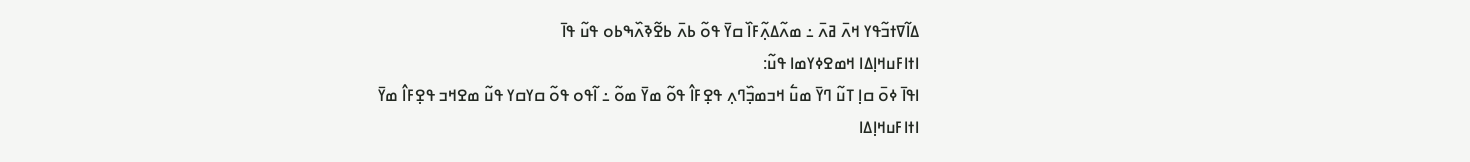ߡߊ߬ߜߙߏ߬ߟߌ ߞߍ߫ ߥߍ߫ ߸ ߘߍ߬ߡߍ߲߬ߓߊ߰ ߛߌ߫ ߟߋ߬ ߕߍ߫ ߕߐ߬ߢߍ߰ߒߕߋ ߟߎ߬ ߟߊ߫
ߊߙߊߓߎߞߊ߲ߡߊ ߞߘߐߦߌߘߊ ߟߎ߬:
ߊߟߊ߫ ߦߋ߫ ߛߊ߲ ߠߎ߬ ߣߌ߫ ߘߎ߱ ߞߏߘߏ߲߰ߣߍ߲ ߟߐ߲ߓߊ߮ ߟߋ߬ ߘߌ߫ ߘߋ߬ ߸ ߊ߬ߟߋ ߟߋ߬ ߛߌߛߌ ߟߎ߬ ߘߐߞߏ ߟߐ߲ߓߊ߮ ߘߌ߫
ߊߙߊߓߎߞߊ߲ߡߊ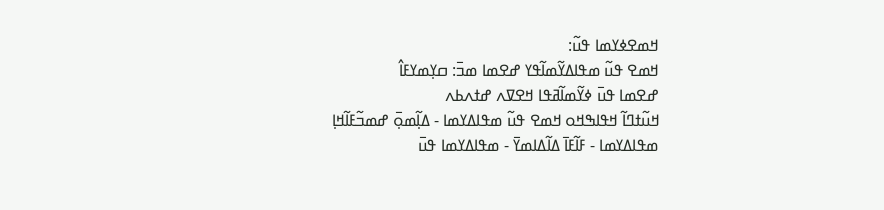ߞߘߐߦߌߘߊ ߟߎ߬:
ߞߘߐ ߟߎ߬ ߘߟߊߡߌ߬ߘߊ߬ߟߌ ߝߐߘߊ ߘߏ߫: ߛߌ߲ߘߌߓߊ߮
ߝߐߘߊ ߟߎ߫ ߦߌ߬ߘߊ߬ߥߟߊ ߞߐߜߍ ߝߙߍߕߍ
ߞߎ߬ߙߣߊ߬ ߞߟߊߒߞߋ ߞߘߐ ߟߎ߬ ߘߟߊߡߌߘߊ - ߡߊ߲߬ߘߋ߲߫ ߝߘߏ߬ߓߊ߬ߞߊ߲ ߘߟߊߡߌߘߊ - ߓߊ߬ߓߊ߫ ߡߊ߬ߡߊߘߌ߫ - ߘߟߊߡߌߘߊ ߟߎ߫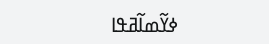ߦߌ߬ߘߊ߬ߥߟߊ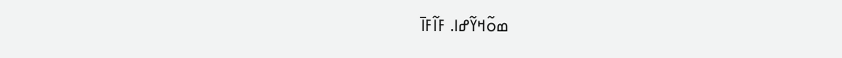ߘߋ߬ߞߌ߬ߝߊ. ߓߊ߬ߓߊ߫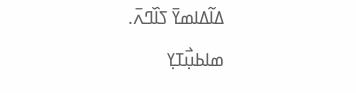ߡߊ߬ߡߊߘߌ߫ ߖߊ߰ߣߍ߫.
ߘߊߕߎ߲߯ߠߌ߲